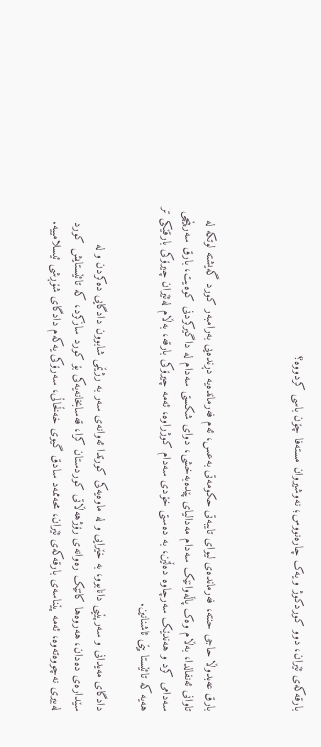بارقەکەی ئێران، دوو کوردکوژ و یەک چارەنووس؛ نەوشیروان مستەفا چۆن باسی کردووە؟



بارق عەبدوڵا حاجی حنتە، فەرماندەی لیوای تایبەتی حکومەتی بەعس، ئەم فەرماندەیە دڕندەیی بەرامبەر کورد گەیشتە لوتکە لە تاوانی ئەنفالدا، بەڵام وەک پاڵەوانێک سەدام مەدالیای پێدەبەخشی، دوای شکستی سەدام لە داگیرکردنی کوەیت، بارق سەرپێچی سەدامی کرد و هەندێک سەرچاوە دەڵێن، بە دەستی خۆدی سەدام کوژراوە، ئەمە چیرۆکی بارقە، بەڵام لەئێران چیرۆکی بارقێکی تر هەیە کە تائێستا پێی ئاشنانین.

دادگای مەیدانی و سەرپێیی دانابوو، بە خێرایی و لە ماوەیەکی کورتدا ئەوانەی سەر بە رژێمی شابوون دادگایی دەکردن و لە سێدارەی دەدان، هەروەها کاتێک رەوانەی رۆژهەڵاتی کوردستان کرا، قەسابخانەیەکی بۆ کورد سازکرد، کە تائێستایش کورد لەبیری نەچووەتەوە، ئەمە پێناسەی بارقەکەی ئێران، محەممەد سادق گیوی خەڵخاڵی، سەرۆکی یەکەم دادگای شۆڕشی ئیسلامییە.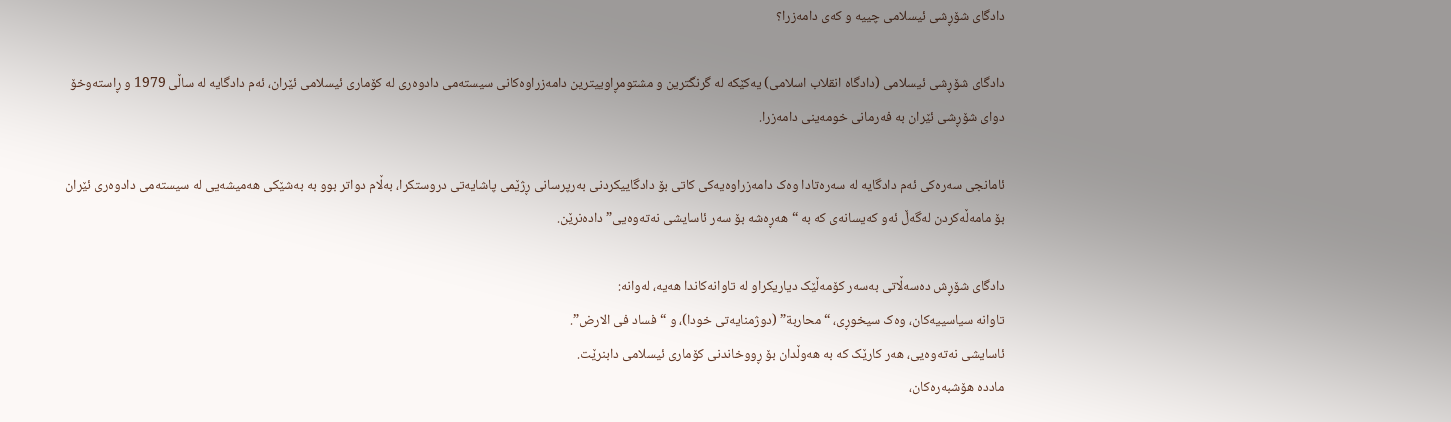دادگای شۆڕشی ئیسلامی چییە و کەی دامەزرا؟

دادگای شۆڕشی ئیسلامی (دادگاه انقلاب اسلامی) یەکێکە لە گرنگترین و مشتومڕاوییترین دامەزراوەکانی سیستەمی دادوەری لە کۆماری ئیسلامی ئێران، ئەم دادگایە لە ساڵی 1979 و ڕاستەوخۆ دوای شۆڕشی ئێران بە فەرمانی خومەینی دامەزرا.

ئامانجی سەرەکی ئەم دادگایە لە سەرەتادا وەک دامەزراوەیەکی کاتی بۆ دادگاییکردنی بەرپرسانی ڕژێمی پاشایەتی دروستکرا، بەڵام دواتر بوو بە بەشێکی هەمیشەیی لە سیستەمی دادوەری ئێران بۆ مامەڵەکردن لەگەڵ ئەو کەیسانەی کە بە “هەڕەشە بۆ سەر ئاسایشی نەتەوەیی” دادەنرێن.

دادگای شۆڕش دەسەڵاتی بەسەر کۆمەڵێک دیاریکراو لە تاوانەکاندا هەیە، لەوانە:
تاوانە سیاسییەکان، وەک سیخوڕی، “محاربة” (دوژمنایەتی خودا)، و “فساد فی الارض”.
ئاسایشی نەتەوەیی، هەر کارێک کە بە هەوڵدان بۆ ڕووخاندنی کۆماری ئیسلامی دابنرێت.
ماددە هۆشبەرەکان،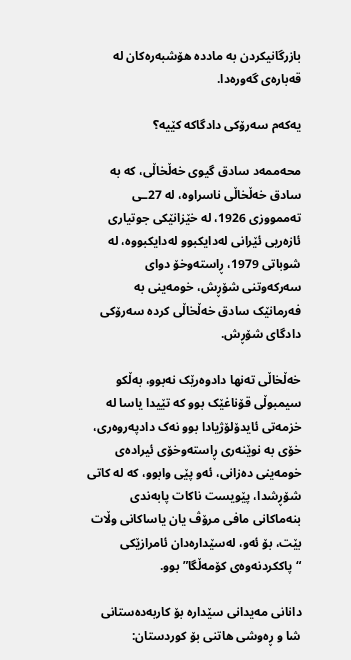بازرگانیکردن بە ماددە هۆشبەرەکان لە قەبارەی گەورەدا.

یەکەم سەرۆکی دادگاکە کێیە؟

محەممەد سادق گیوی خەڵخاڵی، کە بە سادق خەڵخاڵی ناسراوە، لە 27ـى تەممووزی 1926، لە خێزانێکی جوتیاری ئازەریی ئێرانی لەدایکبوو لەدایکبووە، لە شوباتی 1979، ڕاستەوخۆ دوای سەرکەوتنی شۆڕش، خومەینی بە فەرمانێک سادق خەڵخاڵی کردە سەرۆکی دادگای شۆڕش.

خەڵخاڵی تەنها دادوەرێک نەبوو، بەڵکو سیمبوڵی قۆناغێک بوو کە تێیدا یاسا لە خزمەتی ئایدۆلۆژیادا بوو نەک دادپەروەری، خۆی بە نوێنەری ڕاستەوخۆی ئیرادەی خومەینی دەزانی، ئەو پێی وابوو، کە لە کاتی شۆڕشدا، پێویست ناکات پابەندی بنەماکانی مافی مرۆڤ یان یاساکانی وڵات بێت، بۆ ئەو، لەسێدارەدان ئامرازێکی “پاککردنەوەی کۆمەڵگا” بوو.

دانانی مەیدانی سێدارە بۆ کاربەدەستانی شا و ڕەوشی هاتنی بۆ کوردستان: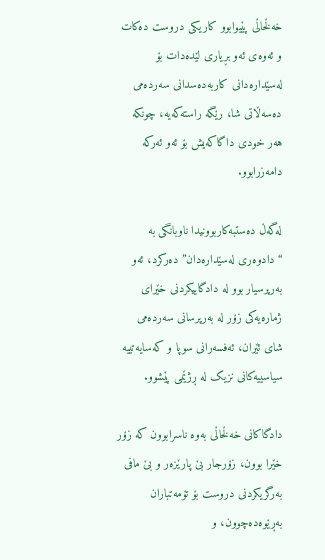خەڵخاڵی پێیوابوو کاریکی دروست دەکات و ئەوەی ئەو بڕیاری لێدەدات بۆ لەسێدارەدانی کاربەدەسدانی سەردەمی دەسەڵاتی شا، رێگە راستەکەیە، چونکە هەر خودی داگاکەیش بۆ ئەو ئەرکە دامەزرابوو.

لەگەڵ دەستبەکاربوونیدا ناوبانگی بە “دادوەری لەسێدارەدان” دەرکرد، ئەو بەرپرسیار بوو لە دادگاییکردنی خێرای ژمارەیەکی زۆر لە بەرپرسانی سەردەمی شای ئێران، ئەفسەرانی سوپا و کەسایەتییە سیاسییەکانی نزیک لە ڕژێمی پێشوو.

دادگاکانی خەڵخاڵی بەوە ناسرابوون کە زۆر خێرا بوون، زۆرجار بێ پارێزەر و بێ مافی بەرگریکردنی دروست بۆ تۆمەتباران بەڕێوەدەچوون، و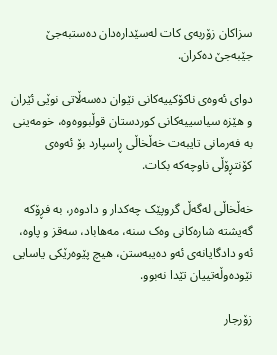سزاکان زۆربەی کات لەسێدارەدان دەستبەجێ جێبەجێ دەکران.

دوای ئەوەی ناکۆکییەکانی نێوان دەسەڵاتی نوێی ئێران و هێزە سیاسییەکانی کوردستان قوڵبووەوە، خومەینی بە فەرمانی تایبەت خەڵخاڵی ڕاسپارد بۆ ئەوەی کۆنتڕۆڵی ناوچەکە بکات.

خەڵخاڵی لەگەڵ گروپێک چەکدار و دادوەر، بە فڕۆکە گەیشتە شارەکانی وەک سنە، مەهاباد، سەقز و پاوە، ئەو دادگایانەی ئەو دەیبەستن، هیچ پێوەرێکی یاسایی نێودەوڵەتییان تێدا نەبوو.

زۆرجار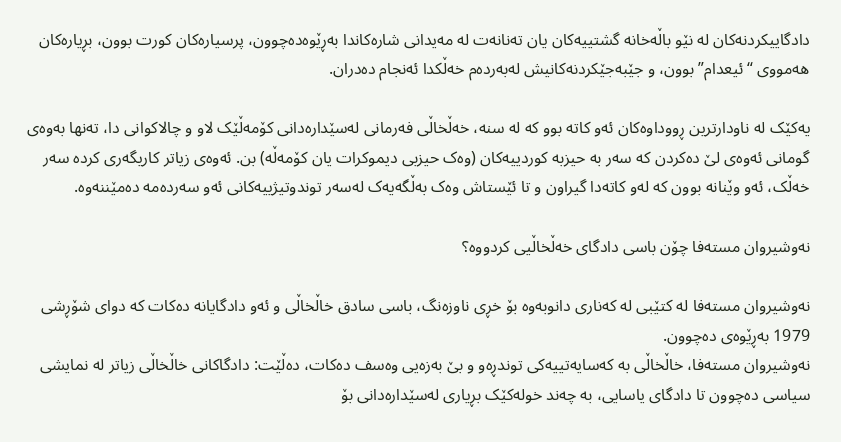دادگاییکردنەکان لە نێو باڵەخانە گشتییەکان یان تەنانەت لە مەیدانی شارەکاندا بەڕێوەدەچوون، پرسیارەکان کورت بوون، بڕیارەکان هەمووی “ئیعدام” بوون، و جێبەجێکردنەکانیش لەبەردەم خەڵکدا ئەنجام دەدران.

یەکێک لە ناودارترین ڕووداوەکان ئەو کاتە بوو کە لە سنە، خەڵخاڵی فەرمانی لەسێدارەدانی کۆمەڵێک لاو و چالاکوانی دا، تەنها بەوەی گومانی ئەوەی لێ دەکردن کە سەر بە حیزبە کوردییەکان (وەک حیزبی دیموکرات یان کۆمەڵە) بن. ئەوەی زیاتر کاریگەری کردە سەر خەڵک، ئەو وێنانە بوون کە لەو کاتەدا گیراون و تا ئێستاش وەک بەڵگەیەک لەسەر توندوتیژییەکانی ئەو سەردەمە دەمێننەوە.

نەوشیروان مستەفا چۆن باسی دادگای خەڵخاڵیی کردووە؟

نەوشیروان مستەفا لە کتێبی لە کەناری دانوبەوە بۆ خڕی ناوزەنگ، باسی سادق خاڵخاڵی و ئەو دادگایانە دەکات کە دوای شۆڕشی 1979 بەڕێوەی دەچوون.
نەوشیروان مستەفا، خاڵخاڵی بە کەسایەتییەکی توندڕەو و بێ بەزەیی وەسف دەکات، دەڵێت: دادگاکانی خاڵخاڵی زیاتر لە نمایشی سیاسی دەچوون تا دادگای یاسایی، بە چەند خولەکێک بڕیاری لەسێدارەدانی بۆ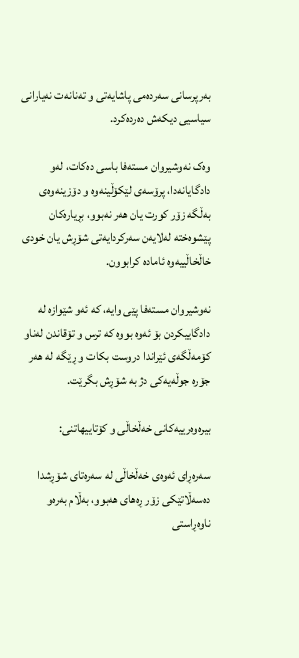بەرپرسانی سەردەمی پاشایەتی و تەنانەت نەیارانی سیاسیی دیکەش دەردەکرد.

وەک نەوشیروان مستەفا باسی دەکات، لەو دادگایانەدا، پرۆسەی لێکۆڵینەوە و دۆزینەوەی بەڵگە زۆر کورت یان هەر نەبوو، بڕیارەکان پێشوەختە لەلایەن سەرکردایەتی شۆڕش یان خودی خاڵخاڵییەوە ئامادە کرابوون.

نەوشیروان مستەفا پێی وایە، کە ئەو شێوازە لە دادگاییکردن بۆ ئەوە بووە کە ترس و تۆقاندن لەناو کۆمەڵگەی ئێراندا دروست بکات و ڕێگە لە هەر جۆرە جوڵەیەکی دژ بە شۆڕش بگرێت.

بیرەوەرییەکانی خەڵخاڵی و کۆتاییهاتنی:

سەرەڕای ئەوەی خەڵخاڵی لە سەرەتای شۆڕشدا دەسەڵاتێکی زۆر ڕه‌های هەبوو، بەڵام بەرەو ناوەڕاستی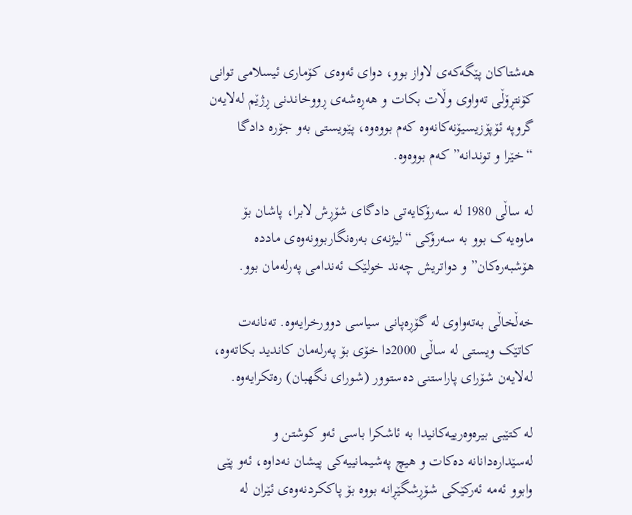هەشتاکان پێگەکەی لاواز بوو، دوای ئەوەی کۆماری ئیسلامی توانی کۆنتڕۆڵی تەواوی وڵات بکات و هەڕەشەی ڕووخاندنی ڕژێم لەلایەن گروپە ئۆپۆزیسیۆنەکانەوە کەم بووەوە، پێویستی بەو جۆرە دادگا “خێرا و توندانە” کەم بووەوە.

لە ساڵی 1980 لە سەرۆکایەتی دادگای شۆڕش لابرا، پاشان بۆ ماوەیەک بوو بە سەرۆکی “لیژنەی بەرەنگاربوونەوەی ماددە هۆشبەرەکان” و دواتریش چەند خولێک ئەندامی پەرلەمان بوو.

خەڵخاڵی بەتەواوی لە گۆڕەپانی سیاسی دوورخرایەوە. تەنانەت کاتێک ویستی لە ساڵی 2000دا خۆی بۆ پەرلەمان کاندید بکاتەوە، لەلایەن شۆرای پاراستنی دەستوور (شورای نگهبان) رەتکرایەوە.

لە کتێبی بیرەوەرییەکانیدا بە ئاشکرا باسی ئەو کوشتن و لەسێدارەدانانە دەکات و هیچ پەشیمانییەکی پیشان نەداوە، ئەو پێی وابوو ئەمە ئەرکێکی شۆڕشگێڕانە بووە بۆ پاککردنەوەی ئێران لە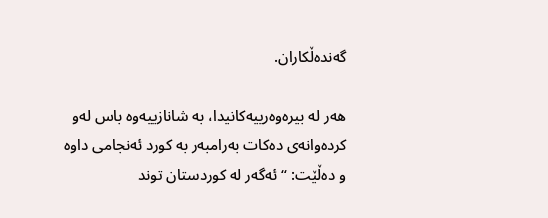گەندەڵکاران.

هەر لە بیرەوەرییەکانیدا، بە شانازییەوە باس لەو کردەوانەی دەکات بەرامبەر بە کورد ئەنجامی داوە و دەڵێت: “ئەگەر لە کوردستان توند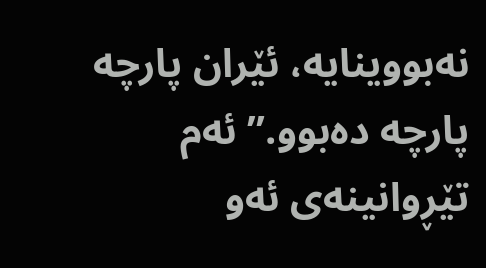نەبووینایە، ئێران پارچە پارچە دەبوو.” ئەم تێڕوانینەی ئەو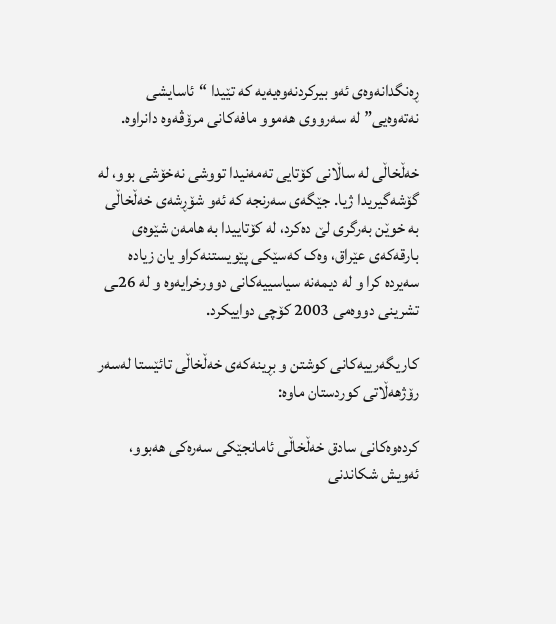ڕەنگدانەوەی ئەو بیرکردنەوەیەیە کە تێیدا “ئاسایشی نەتەوەیی” لە سەرووی هەموو مافەکانی مرۆڤەوە دانراوە.

خەڵخاڵی لە ساڵانی کۆتایی تەمەنیدا تووشی نەخۆشی بوو، لە گۆشەگیریدا ژیا. جێگەی سەرنجە کە ئەو شۆڕشەی خەڵخاڵی بە خوێن بەرگری لێ دەکرد، لە کۆتاییدا بە هامەن شێوەی بارقەکەی عێراق، وەک کەسێکی پێویستنەکراو یان زیادە سەیردە کرا و لە دیمەنە سیاسییەکانی دوورخرایەوە و لە 26ـى تشرینی دووەمی 2003 کۆچی دواییکرد.

کاریگەرییەکانی کوشتن و بڕینەکەی خەڵخاڵی تائێستا لەسەر رۆژهەڵاتی کوردستان ماوە:

کردەوەکانی سادق خەڵخاڵی ئامانجێکی سەرەکی هەبوو، ئەویش شکاندنی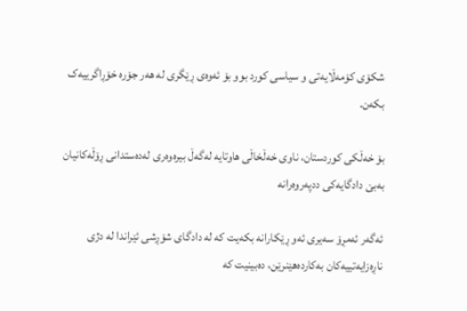شکۆی کۆمەڵایەتی و سیاسی کورد بوو بۆ ئەوەی ڕێگری لە هەر جۆرە خۆڕاگرییەک بکەن.

بۆ خەڵکی کوردستان، ناوی خەڵخاڵی هاوتایە لەگەڵ بیرەوەری لەدەستدانی ڕۆڵەکانیان بەبێ دادگایەکی ددپەروەرانە

ئەگەر ئەمڕۆ سەیری ئەو ڕێکارانە بکەیت کە لە دادگای شۆڕشی ئێراندا لە دژی ناڕەزایەتییەکان بەکاردەهێنرێن، دەبینیت که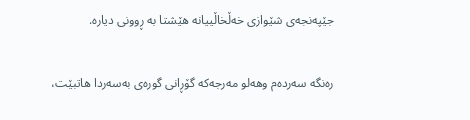جێپەنجەی شێوازی خەڵخاڵییانە هێشتا بە ڕوونی دیارە.

رەنگە سەردەم وهەلو مەرجەکە گۆڕانی گورەی بەسەردا هاتبێت،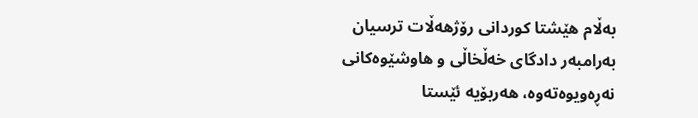بەڵام هێشتا کوردانی رۆژهەڵات ترسیان بەرامبەر دادگای خەڵخاڵی و هاوشێوەکانی نەڕەویوەتەوە، هەربۆیە ئێستا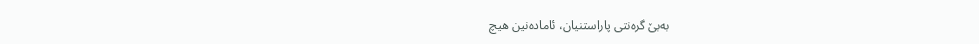بەبێ گرەنتی پاراستنیان، ئامادەنین هیچ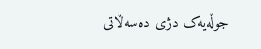جوڵەیەک دژی دەسەڵاتی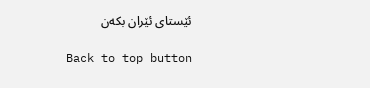ئێستای ئێران بکەن

Back to top button